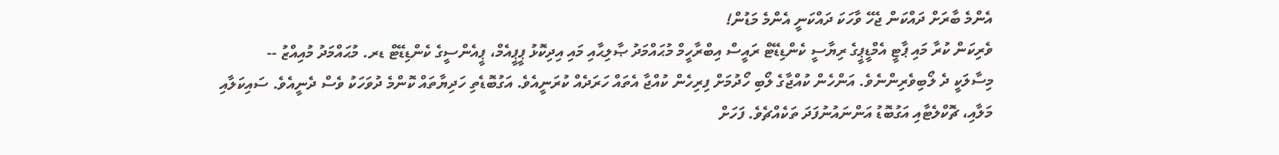އެންމެ ބާރަށް ދައްކަން ޖެހޭ ވާހަކަ ދައްކަނީ އެންމެ މަޑުން!
ވެރިކަން ކުރާ މައި ޕާޓީ އެމްޑީޕީގެ ރިޔާސީ ކެންޑިޑޭޓް ރައީސް އިބްރާހީމް މުޙައްމަދު ޞާލިޙާއި މައި އިދިކޮޅު ޕީޕީއެމް، ޕީއެންސީގެ ކެންޑިޑޭޓް ޑރ. މުޙައްމަދު މުއިއްޒު --
މިސާލަކީ ދެ ލޯބިވެރިންނެވެ. އަންހެން ކުއްޖާގެ ލޯބި ހޯދުމަށް ފިރިހެން ކުއްޖާ އެތައް ހަރަދެއް ކުރަނީއެވެ. އަގުބޮޑެތި ހަދިޔާތައް ކޮންމެ ދުވަހަކު ވެސް ދެނީއެވެ. ސައިކަލާއި މަލާއި، ޗޮކްލެޓާއި އަގުބޮޑު އަންނައުނުފަދަ ތަކެއްޗެވެ. ފަހަށް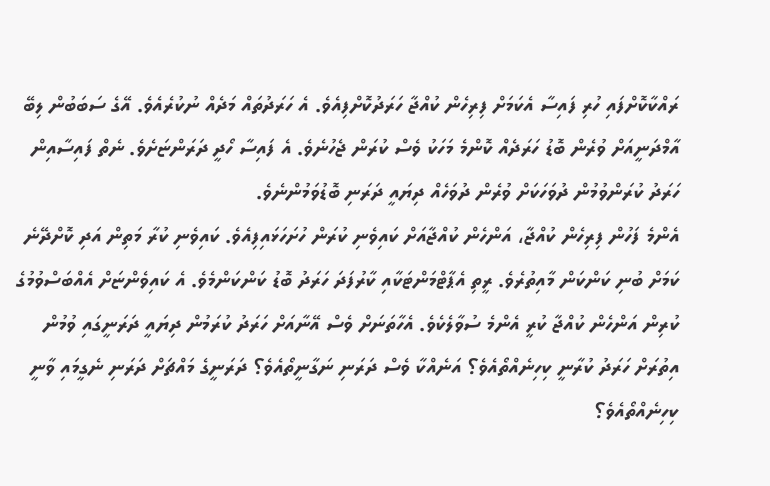ރައްކާކޮށްފައި ހުރި ފައިސާ އެކަމަށް ފިރިހެން ކުއްޖާ ހަރަދުކޮށްފިއެވެ. އެ ހަރަދުތައް މަދެއް ނުކުރެއެވެ. އޭގެ ސަބަބުން ލިބޭ އާމްދަނީއަށް ވުރެން ބޮޑު ހަރަދެއް ކޮންމެ މަހަކު ވެސް ކުރަން ޖެހުނެވެ. އެ ފައިސާ ހޯދީ ދަރަންޏަށެވެ. ނެތް ފައިސާއިން ހަރަދު ކުރަންވުމުން ދުވަހަކަށް ވުރެން ދުވަހެއް ދިޔައީ ދަރަނި ބޮޑުވަމުންނެވެ.
އެންމެ ފަހުން ފިރިހެން ކުއްޖާ، އަންހެން ކުއްޖާއަށް ކައިވެނި ކުރަން ހުށަހަޅައިފިއެވެ. ކައިވެނި ކުރާ މަތިން އަދި ކޮށްދޭނެ ކަމަށް ބުނި ކަންކަން މާއިތުރެވެ. ރީތި އެޕާޓްމަންޓަކާއި ކާރުފަދަ ހަރަދު ބޮޑު ކަންކަންމެވެ. އެ ކައިވެންޏަށް އެއްބަސްވުމުގެ ކުރިން އަންހެން ކުއްޖާ ކުރީ އެންމެ ސުވާލެކެވެ. އެހާތަނަށް ވެސް އޭނާއަށް ހަރަދު ކުރަމުން ދިޔައީ ދަރަނީގައި ވުމުން އިތުރަށް ހަރަދު ކުރާނީ ކިހިނެއްތޯއެވެ؟ އަނެއްކާ ވެސް ދަރަނި ނަގާނީތޯއެވެ؟ ދަރަނީގެ މައްޗަށް ދަރަނި ނެގީމައި ވާނީ ކިހިނެއްތޯއެވެ؟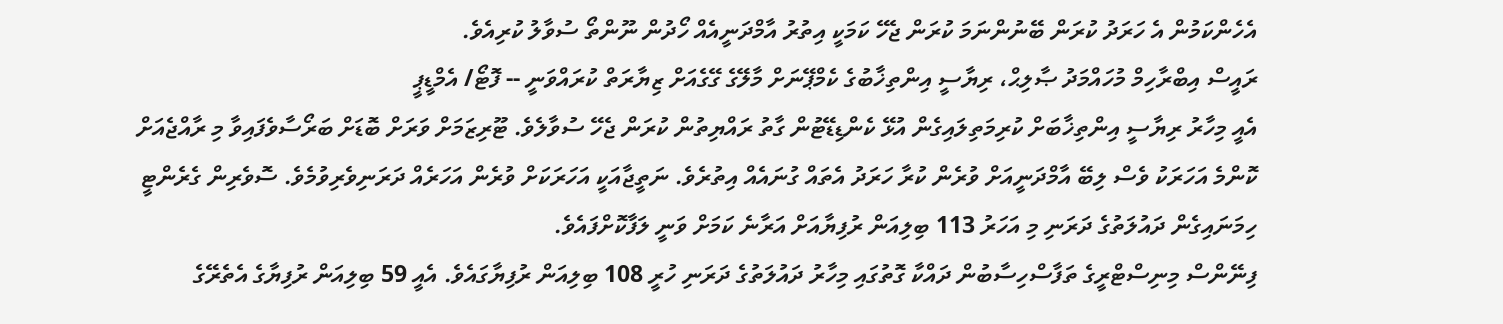އެހެންކަމުން އެ ހަރަދު ކުރަން ބޭނުންނަމަ ކުރަން ޖެހޭ ކަމަކީ އިތުރު އާމްދަނީއެއް ހޯދުން ނޫންތޯ ސުވާލު ކުރިއެވެ.
ރައީސް އިބްރާހިމް މުހައްމަދު ޞާލިޙް، ރިޔާސީ އިންތިޚާބުގެ ކެމްޕޭނަށް މާލޭގެ ގޭގެއަށް ޒިޔާރަތް ކުރައްވަނީ -- ފޮޓޯ/ އެމްޑީޕީ
އެއީ މިހާރު ރިޔާސީ އިންތިޚާބަށް ކުރިމަތިލައިގެން އުޅޭ ކެންޑިޑޭޓުން ގާތު ރައްޔިތުން ކުރަން ޖެހޭ ސުވާލެވެ. ޓޫރިޒަމަށް ވަރަށް ބޮޑަށް ބަރޯސާވެފައިވާ މި ރާއްޖެއަށް ކޮންމެ އަހަރަކު ވެސް ލިބޭ އާމްދަނީއަށް ވުރެން ކުރާ ހަރަދު އެތައް ގުނައެއް އިތުރެވެ. ނަތީޖާއަކީ އަހަރަކަށް ވުރެން އަހަރެއް ދަރަނިވެރިވުމެވެ. ސޮވެރިން ގެރެންޓީ ހިމަނައިގެން ދައުލަތުގެ ދަރަނި މި އަހަރު 113 ބިލިއަން ރުފިޔާއަށް އަރާނެ ކަމަށް ވަނީ ލަފާކޮށްފައެވެ.
ފިނޭންސް މިނިސްޓްރީގެ ތަފާސްހިސާބުން ދައްކާ ގޮތުގައި މިހާރު ދައުލަތުގެ ދަރަނި ހުރީ 108 ބިލިއަން ރުފިޔާގައެވެ. އެއީ 59 ބިލިއަން ރުފިޔާގެ އެތެރޭގެ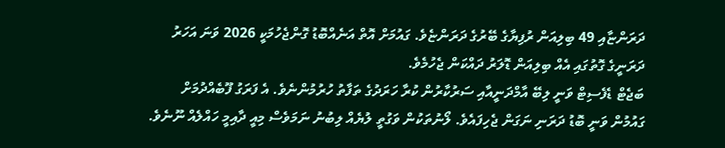ދަރަންޏާއި 49 ބިލިއަން ރުފިޔާގެ ބޭރުގެ ދަރަންޏެވެ. ގައުމަށް އޮތް އަނެއްބޮޑު ގޮންޖެހުމަކީ 2026 ވަނަ އަހަރު ދަރަނީގެ ގޮތުގައި އެއް ބިލިއަން ޑޮލަރު ދައްކަން ޖެހުމެވެ.
ބަޖެޓް ޑެފެސިޓް ވަނީ ލިބޭ އާމްދަނީއާއި ސަރުކާރުން ކުރާ ހަރަދުގެ ތަފާތު ހުރުމުންނެވެ. އެ ފަރަގު ފޫބެއްދުމަށް ގައުމުން ވަނީ ބޮޑު ދަރަނި ނަގަން ޖެހިފައެވެ. ލޯނުތަކުން ވަގުތީ ލުޔެއް ލިބުނު ނަމަވެސް މިއީ ދާއިމީ ހައްލެއް ނޫނެވެ.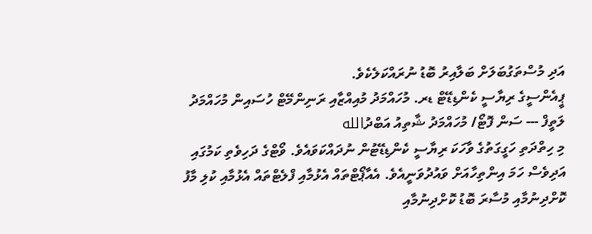އަދި މުސްތަގުބަލަށް ބަލާއިރު ބޮޑު ނުރައްކަލެކެވެ.
ޕީއެންސީގެ ރިޔާސީ ކެންޑިޑޭޓް ޑރ. މުހައްމަދު މުއިއްޒާއި ރަނިންމޭޓް ހުސައިން މުހައްމަދު ލަތީފް --- ސަން ފޮޓޯ/ މުހައްމަދު ޝާތިއު އަބްދުالله
މި ހިތްދަތި ހަގީގަތުގެ ވާހަކަ ރިޔާސީ ކެންޑިޑޭޓުން ނުދައްކަވައެވެ. ވޯޓްގެ ދަހިވެތި ކަމުގައި އަދިވެސް ހަމަ އިންތިހާއަށް ވައުދުވަނީއެވެ. އެއާޕޯޓްތައް އެޅުމާއި ފްލެޓްތައް އެޅުމާއި ކުލި މާފު ކޮށްދިނުމާއި މުސާރަ ބޮޑު ކޮށްދިނުމާއި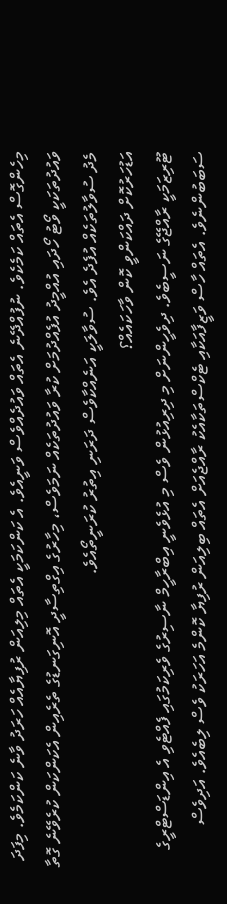މިހެންގޮސް އެތައް ކަމެކެވެ. ނުފުއްދޭނެ އެތައް ވައުދެއްވެސް ވަނީއެވެ. އެ ކަންކަމަކީ އެތައް މިލިއަން ރުފިޔާއެއް ހަރަދު ވާނެ ކަންކަމެވެ. މިފަދަ ވައުދުތަކަކީ ވޯޓު ހޯދައި އުއްމީދު އުފެއްދުމަށް ކުރާ ވައުދުތަކެއް ނަމަވެސް، މިހާރުގެ އިގްތިސާދީ އޮނިގަނޑުގެ ތެރެއިން އެކަންކަން ކުރެވޭނެ ގޮތާ މެދު ސުވާލުތަކެއް އުފެދެ އެވެ. ސުވާލަކީ އަނެއްކާވެސް ދަރަނި އިތުރު ކުރަނީތޯއެވެ.
އަޑުހަރުކޮށް ދައްކަންވީ ކޮން ވާހަކައެއް؟
ޓޫރިޒަމަކީ ރާއްޖޭގެ ނަސީބެވެ. ދިވެހީންނަށް މި ދިރިއުޅުން ވެސް މި އުޅެވެނީ އިބްރާހީމް ނާސިރުގެ ވެރިކަމުގައި ފެއްޓެވި އެ އިންޑަސްޓްރީގެ ސަބަބުންނެވެ. އެތައް ހާސް ވަޒީފާއަކާއި ޓެކްސްތަކާއެކު ރާއްޖެއަށް އެތައް ބިލިއަން ރުފިޔާ ކޮންމެ އަހަރަކު ވެސް ލިބެއެވެ. އަދިވެސް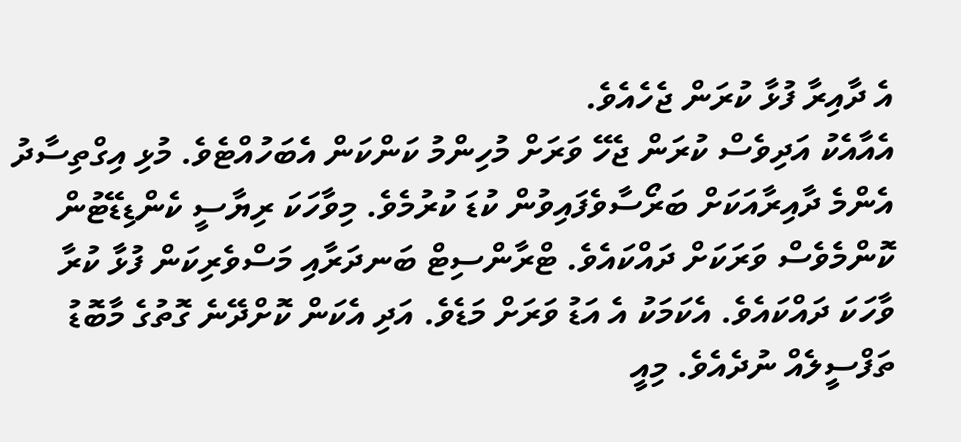އެ ދާއިރާ ފުޅާ ކުރަން ޖެހެއެވެ.
އެއާއެކު އަދިވެސް ކުރަން ޖެހޭ ވަރަށް މުހިންމު ކަންކަން އެބަހުއްޓެވެ. މުޅި އިގްތިސާދު އެންމެ ދާއިރާއަކަށް ބަރޯސާވެފައިވުން ކުޑަ ކުރުމެވެ. މިވާހަކަ ރިޔާސީ ކެންޑިޑޭޓުން ކޮންމެވެސް ވަރަކަށް ދައްކައެވެ. ޓްރާންސިޓް ބަނދަރާއި މަސްވެރިކަން ފުޅާ ކުރާ ވާހަކަ ދައްކައެވެ. އެކަމަކު އެ އަޑު ވަރަށް މަޑެވެ. އަދި އެކަން ކޮށްދޭނެ ގޮތުގެ މާބޮޑު ތަފްސީލެއް ނުދެއެވެ. މިއީ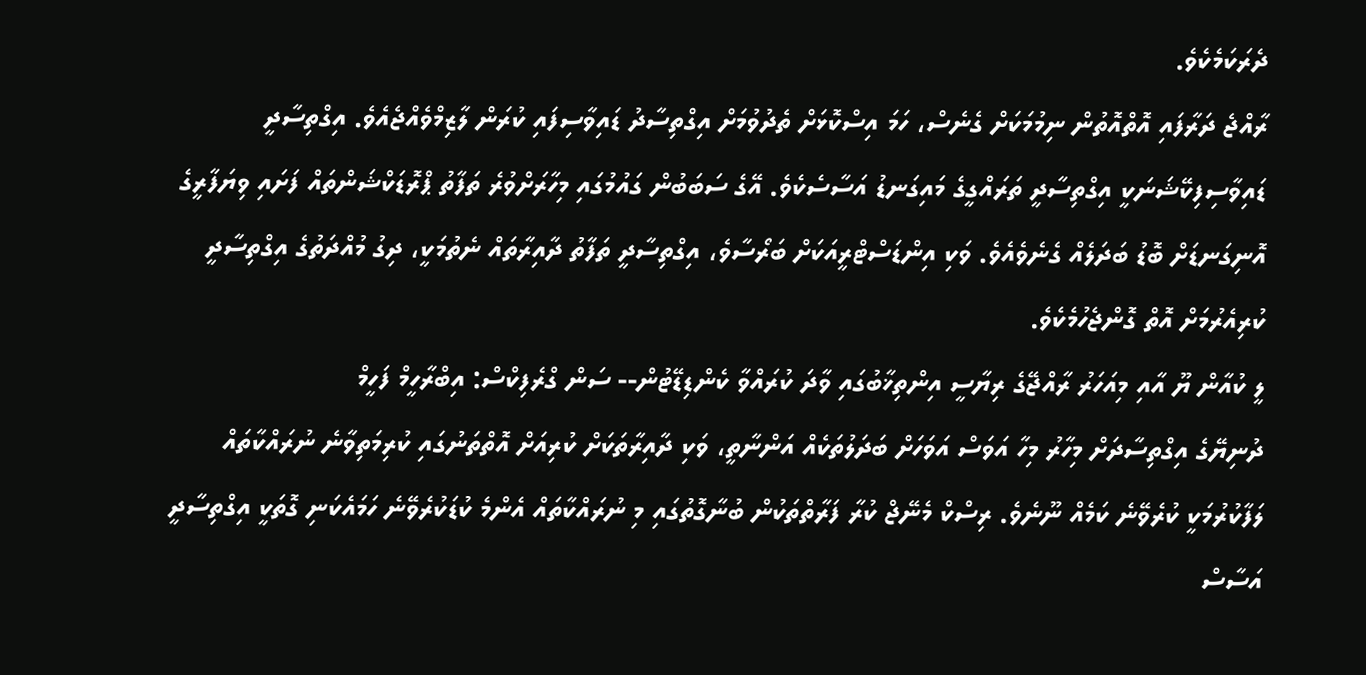ދެރަކަމެކެވެ.
ރާއްޖެ ދަރާފައި އޮތްއޮތުން ނިމުމަކަށް ގެނެސް، ހަމަ އިސްކޮޅަށް ތެދުވުމަށް އިގްތިސާދު ޑައިވާސިފައި ކުރަން ލާޒިމްވެއްޖެއެވެ. އިގްތިސާދީ ޑައިވާސިފިކޭޝަނަކީ އިގްތިސާދީ ތަރައްގީގެ މައިގަނޑު އަސާސެކެވެ. އޭގެ ސަބަބުން ގައުމުގައި މިހާރަށްވުރެ ތަފާތު ޕްރޮޑަކްޝަންތައް ފަށައި ވިޔަފާރީގެ އޮނިގަނޑަށް ބޮޑު ބަދަލެއް ގެނެވެއެވެ. ވަކި އިންޑަސްޓްރީއަކަށް ބަރޯސާވެ، އިގްތިސާދީ ތަފާތު ދާއިރާތައް ނެތުމަކީ، ދިގު މުއްދަތުގެ އިގްތިސާދީ ކުރިއެރުމަށް އޮތް ގޮންޖެހުމެކެވެ.
ލީ ކުއާން ޔޫ އާއި މިއަހަރު ރާއްޖޭގެ ރިޔާސީ އިންތިޚާބުގައި ވާދަ ކުރައްވާ ކެންޑިޑޭޓުން-- ސަން ގްރެފިކްސް: އިބްރާހީމް ފަހީމް
ދުނިޔޭގެ އިގްތިސާދަށް މިހާރު މިހާ އަވަސް އަވަހަށް ބަދަލުތަކެއް އަންނާތީ، ވަކި ދާއިރާތަކަށް ކުރިއަށް އޮތްތަނުގައި ކުރިމަތިވާނެ ނުރައްކާތައް ލަފާކުރުމަކީ ކުރެވޭނެ ކަމެއް ނޫނެވެ. ރިސްކް މެނޭޖް ކުރާ ފަރާތްތަކުން ބުނާގޮތުގައި މި ނުރައްކާތައް އެންމެ ކުޑަކުރެވޭނެ ހަމައެކަނި ގޮތަކީ އިގްތިސާދީ އަސާސް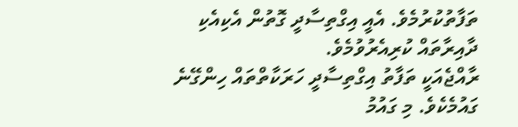ތަފާތުކުރުމެވެ. އެއީ އިގްތިސާދީ ގޮތުން އެކިއެކި ދާއިރާތައް ކުރިއެރުވުމެވެ.
ރާއްޖެއަކީ ތަފާތު އިގްތިސާދީ ހަރަކާތްތައް ހިންގޭނެ ގައުމެކެވެ. މި ގައުމު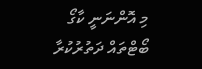މި އޮންނަނީ ކާގޯ ބޯޓްތައް ދަތުރުކުރާ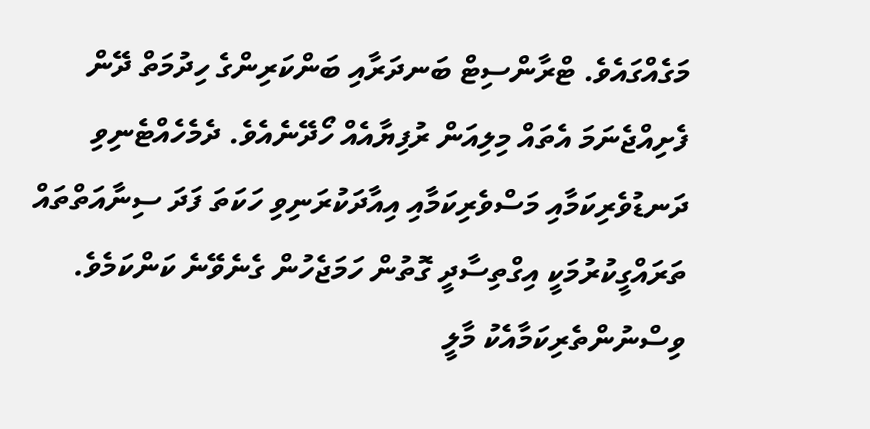މަގެއްގައެވެ. ޓްރާންސިޓް ބަނދަރާއި ބަންކަރިންގެ ހިދުމަތް ދޭން ފެށިއްޖެނަމަ އެތައް މިލިއަން ރުފިޔާއެއް ހޯދޭނެއެވެ. ދެމެހެއްޓެނިވި ދަނޑުވެރިކަމާއި މަސްވެރިކަމާއި އިއާދަކުރަނިވި ހަކަތަ ފަދަ ސިނާއަތްތައް ތަރައްގީކުރުމަކީ އިގްތިސާދީ ގޮތުން ހަމަޖެހުން ގެނެވޭނެ ކަންކަމެވެ.
ވިސްނުންތެރިކަމާއެކު މާލީ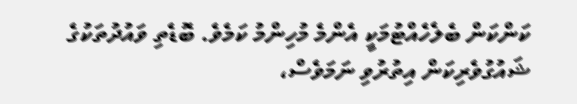ކަންކަން ބެލެހެއްޓުމަކީ އެންމެ މުހިންމު ކަމެވެ. ބޮޑެތި ވައުދުތަކުގެ ޝައުގުވެރިކަން އިތުރުވި ނަމަވެސް،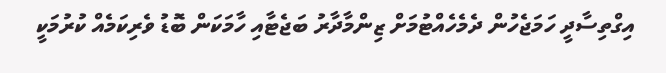އިގްތިސާދީ ހަމަޖެހުން ދެމެހެއްޓުމަށް ޒިންމާދާރު ބަޖެޓާއި ހާމަކަން ބޮޑު ވެރިކަމެއް ކުރުމަކީ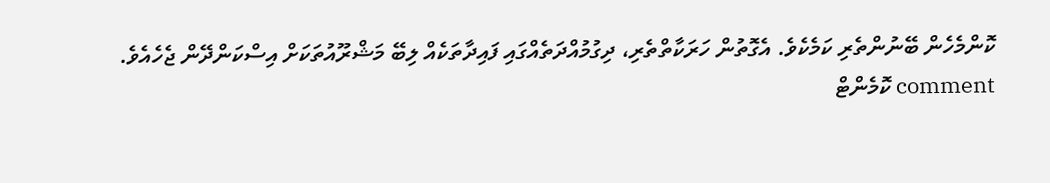ކޮންމެހެން ބޭނުންތެރި ކަމެކެވެ. އެގޮތުން ހަރަކާތްތެރި، ދިގުމުއްދަތެއްގައި ފައިދާތަކެއް ލިބޭ މަޝްރޫއުތަކަށް އިސްކަންދޭން ޖެހެއެވެ.
comment ކޮމެންޓް